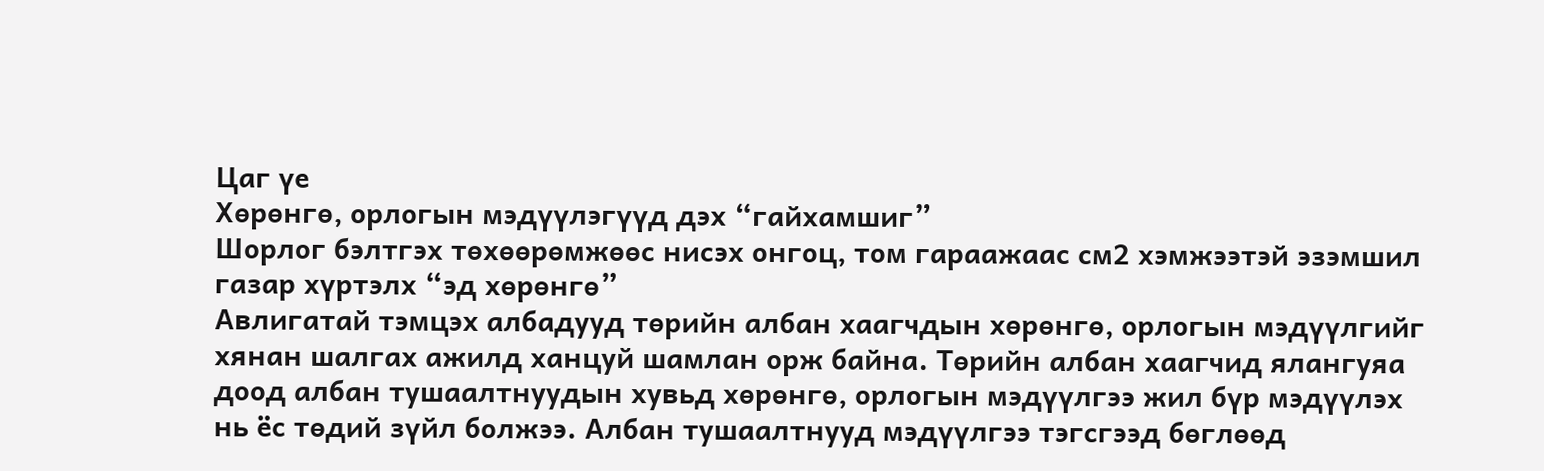Цаг үе
Хөрөнгө, орлогын мэдүүлэгүүд дэх “гайхамшиг”
Шорлог бэлтгэх төхөөрөмжөөс нисэх онгоц, том гараажаас см2 хэмжээтэй эзэмшил газар хүртэлх “эд хөрөнгө”
Авлигатай тэмцэх албадууд төрийн албан хаагчдын хөрөнгө, орлогын мэдүүлгийг хянан шалгах ажилд ханцуй шамлан орж байна. Төрийн албан хаагчид ялангуяа доод албан тушаалтнуудын хувьд хөрөнгө, орлогын мэдүүлгээ жил бүр мэдүүлэх нь ёс төдий зүйл болжээ. Албан тушаалтнууд мэдүүлгээ тэгсгээд бөглөөд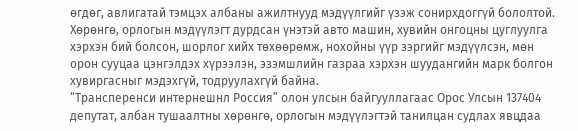өгдөг, авлигатай тэмцэх албаны ажилтнууд мэдүүлгийг үзэж сонирхдоггүй бололтой. Хөрөнгө, орлогын мэдүүлэгт дурдсан үнэтэй авто машин, хувийн онгоцны цуглуулга хэрхэн бий болсон, шорлог хийх төхөөрөмж, нохойны үүр зэргийг мэдүүлсэн, мөн орон сууцаа цэнгэлдэх хүрээлэн, эзэмшлийн газраа хэрхэн шуудангийн марк болгон хувиргасныг мэдэхгүй, тодруулахгүй байна.
“Трансперенси интернешнл Россия” олон улсын байгууллагаас Орос Улсын 137404 депутат, албан тушаалтны хөрөнгө, орлогын мэдүүлэгтэй танилцан судлах явцдаа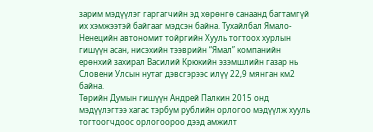зарим мэдүүлэг гаргагчийн эд хөрөнгө санаанд багтамгүй их хэмжээтэй байгааг мэдсэн байна. Тухайлбал Ямало-Ненецийн автономит тойргийн Хууль тогтоох хурлын гишүүн асан, нисэхийн тээврийн “Ямал” компанийн ерөнхий захирал Василий Крюкийн эзэмшлийн газар нь Словени Улсын нутаг дэвсгэрээс илүү 22,9 мянган км2 байна.
Төрийн Думын гишүүн Андрей Палкин 2015 онд мэдүүлэгтээ хагас тэрбум рублийн орлогоо мэдүүлж хууль тогтоогчдоос орлогоороо дээд амжилт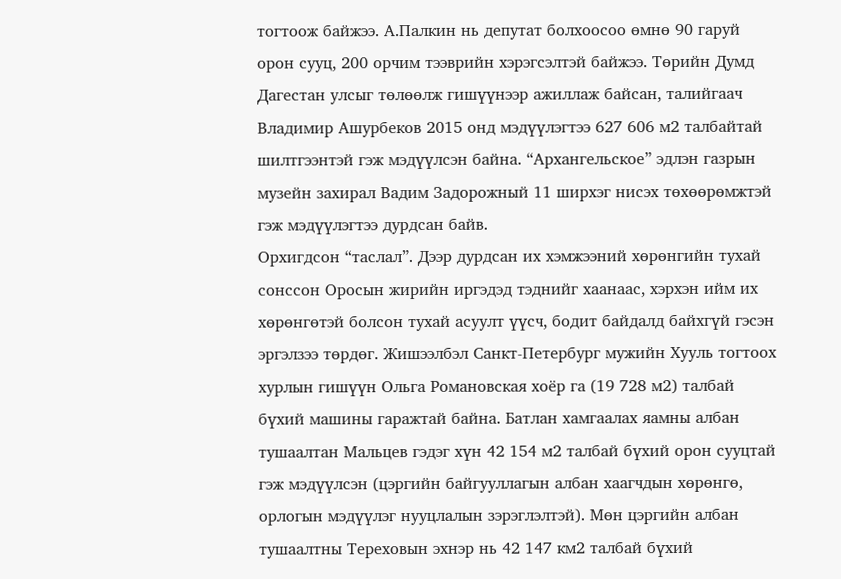тогтоож байжээ. А.Палкин нь депутат болхоосоо өмнө 90 гаруй орон сууц, 200 орчим тээврийн хэрэгсэлтэй байжээ. Төрийн Думд Дагестан улсыг төлөөлж гишүүнээр ажиллаж байсан, талийгаач Владимир Ашурбеков 2015 онд мэдүүлэгтээ 627 606 м2 талбайтай шилтгээнтэй гэж мэдүүлсэн байна. “Архангельское” эдлэн газрын музейн захирал Вадим Задорожный 11 ширхэг нисэх төхөөрөмжтэй гэж мэдүүлэгтээ дурдсан байв.
Орхигдсон “таслал”. Дээр дурдсан их хэмжээний хөрөнгийн тухай сонссон Оросын жирийн иргэдэд тэднийг хаанаас, хэрхэн ийм их хөрөнгөтэй болсон тухай асуулт үүсч, бодит байдалд байхгүй гэсэн эргэлзээ төрдөг. Жишээлбэл Санкт-Петербург мужийн Хууль тогтоох хурлын гишүүн Ольга Романовская хоёр га (19 728 м2) талбай бүхий машины гаражтай байна. Батлан хамгаалах яамны албан тушаалтан Мальцев гэдэг хүн 42 154 м2 талбай бүхий орон сууцтай гэж мэдүүлсэн (цэргийн байгууллагын албан хаагчдын хөрөнгө, орлогын мэдүүлэг нууцлалын зэрэглэлтэй). Мөн цэргийн албан тушаалтны Тереховын эхнэр нь 42 147 км2 талбай бүхий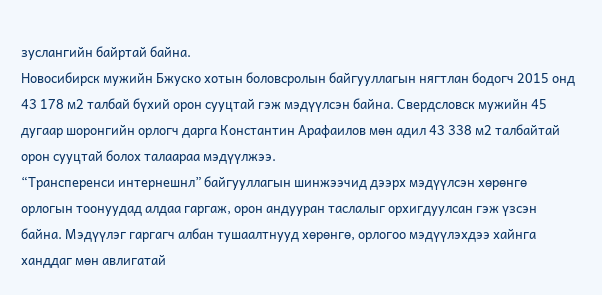зуслангийн байртай байна.
Новосибирск мужийн Бжуско хотын боловсролын байгууллагын нягтлан бодогч 2015 онд 43 178 м2 талбай бүхий орон сууцтай гэж мэдүүлсэн байна. Свердсловск мужийн 45 дугаар шоронгийн орлогч дарга Константин Арафаилов мөн адил 43 338 м2 талбайтай орон сууцтай болох талаараа мэдүүлжээ.
“Трансперенси интернешнл” байгууллагын шинжээчид дээрх мэдүүлсэн хөрөнгө орлогын тоонуудад алдаа гаргаж, орон андууран таслалыг орхигдуулсан гэж үзсэн байна. Мэдүүлэг гаргагч албан тушаалтнууд хөрөнгө, орлогоо мэдүүлэхдээ хайнга ханддаг мөн авлигатай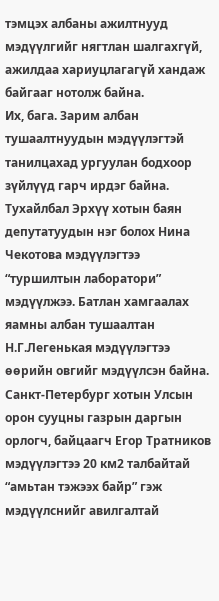тэмцэх албаны ажилтнууд мэдүүлгийг нягтлан шалгахгүй, ажилдаа хариуцлагагүй хандаж байгааг нотолж байна.
Их, бага. Зарим албан тушаалтнуудын мэдүүлэгтэй танилцахад ургуулан бодхоор зүйлүүд гарч ирдэг байна. Тухайлбал Эрхүү хотын баян депутатуудын нэг болох Нина Чекотова мэдүүлэгтээ “туршилтын лаборатори” мэдүүлжээ. Батлан хамгаалах яамны албан тушаалтан Н.Г.Легенькая мэдүүлэгтээ өөрийн овгийг мэдүүлсэн байна.
Санкт-Петербург хотын Улсын орон сууцны газрын даргын орлогч, байцаагч Егор Тратников мэдүүлэгтээ 20 км2 талбайтай “амьтан тэжээх байр” гэж мэдүүлснийг авилгалтай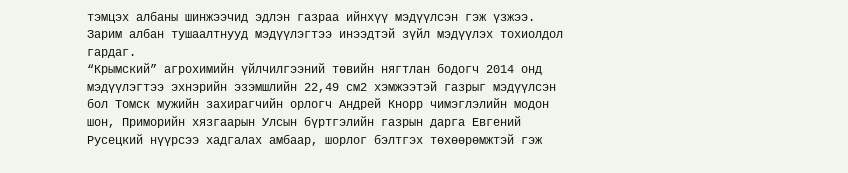тэмцэх албаны шинжээчид эдлэн газраа ийнхүү мэдүүлсэн гэж үзжээ.
Зарим албан тушаалтнууд мэдүүлэгтээ инээдтэй зүйл мэдүүлэх тохиолдол гардаг.
“Крымский” агрохимийн үйлчилгээний төвийн нягтлан бодогч 2014 онд мэдүүлэгтээ эхнэрийн эзэмшлийн 22,49 см2 хэмжээтэй газрыг мэдүүлсэн бол Томск мужийн захирагчийн орлогч Андрей Кнорр чимэглэлийн модон шон, Приморийн хязгаарын Улсын бүртгэлийн газрын дарга Евгений Русецкий нүүрсээ хадгалах амбаар, шорлог бэлтгэх төхөөрөмжтэй гэж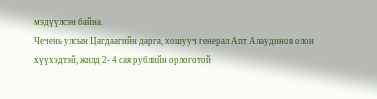мэдүүлсэн байна.
Чечень улсын Цагдаагийн дарга, хошууч генерал Апт Алаудинов олон хүүхэдтэй, жилд 2- 4 сая рублийн орлоготой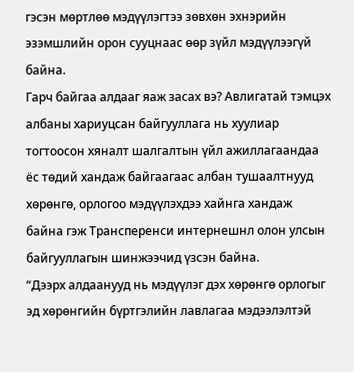гэсэн мөртлөө мэдүүлэгтээ зөвхөн эхнэрийн эзэмшлийн орон сууцнаас өөр зүйл мэдүүлээгүй байна.
Гарч байгаа алдааг яаж засах вэ? Авлигатай тэмцэх албаны хариуцсан байгууллага нь хуулиар тогтоосон хяналт шалгалтын үйл ажиллагаандаа ёс төдий хандаж байгаагаас албан тушаалтнууд хөрөнгө, орлогоо мэдүүлэхдээ хайнга хандаж байна гэж Трансперенси интернешнл олон улсын байгууллагын шинжээчид үзсэн байна.
“Дээрх алдаанууд нь мэдүүлэг дэх хөрөнгө орлогыг эд хөрөнгийн бүртгэлийн лавлагаа мэдээлэлтэй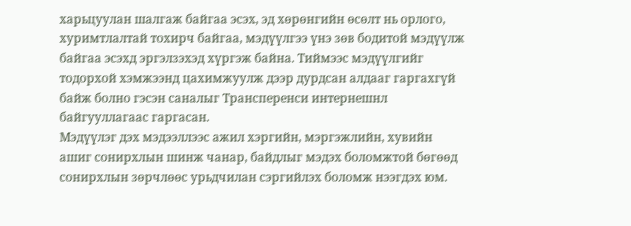харьцуулан шалгаж байгаа эсэх, эд хөрөнгийн өсөлт нь орлого, хуримтлалтай тохирч байгаа, мэдүүлгээ үнэ зөв бодитой мэдүүлж байгаа эсэхд эргэлзэхэд хүргэж байна. Тиймээс мэдүүлгийг тодорхой хэмжээнд цахимжуулж дээр дурдсан алдааг гаргахгүй байж болно гэсэн саналыг Трансперенси интернешнл байгууллагаас гаргасан.
Мэдүүлэг дэх мэдээллээс ажил хэргийн, мэргэжлийн, хувийн ашиг сонирхлын шинж чанар, байдлыг мэдэх боломжтой бөгөөд сонирхлын зөрчлөөс урьдчилан сэргийлэх боломж нээгдэх юм.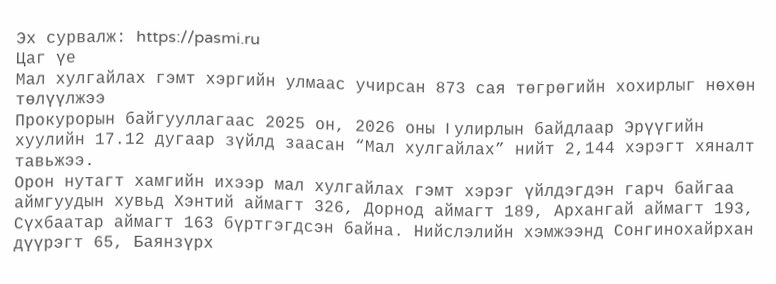Эх сурвалж: https://pasmi.ru
Цаг үе
Мал хулгайлах гэмт хэргийн улмаас учирсан 873 сая төгрөгийн хохирлыг нөхөн төлүүлжээ
Прокурорын байгууллагаас 2025 он, 2026 оны I улирлын байдлаар Эрүүгийн хуулийн 17.12 дугаар зүйлд заасан “Мал хулгайлах” нийт 2,144 хэрэгт хяналт тавьжээ.
Орон нутагт хамгийн ихээр мал хулгайлах гэмт хэрэг үйлдэгдэн гарч байгаа аймгуудын хувьд Хэнтий аймагт 326, Дорнод аймагт 189, Архангай аймагт 193, Сүхбаатар аймагт 163 бүртгэгдсэн байна. Нийслэлийн хэмжээнд Сонгинохайрхан дүүрэгт 65, Баянзүрх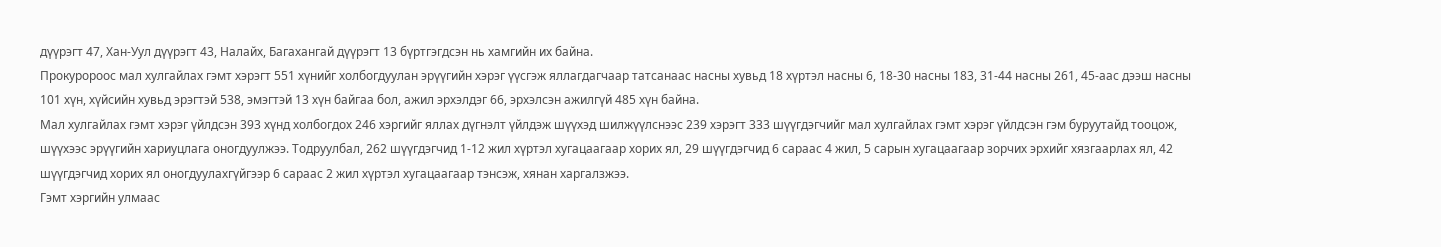дүүрэгт 47, Хан-Уул дүүрэгт 43, Налайх, Багахангай дүүрэгт 13 бүртгэгдсэн нь хамгийн их байна.
Прокуророос мал хулгайлах гэмт хэрэгт 551 хүнийг холбогдуулан эрүүгийн хэрэг үүсгэж яллагдагчаар татсанаас насны хувьд 18 хүртэл насны 6, 18-30 насны 183, 31-44 насны 261, 45-аас дээш насны 101 хүн, хүйсийн хувьд эрэгтэй 538, эмэгтэй 13 хүн байгаа бол, ажил эрхэлдэг 66, эрхэлсэн ажилгүй 485 хүн байна.
Мал хулгайлах гэмт хэрэг үйлдсэн 393 хүнд холбогдох 246 хэргийг яллах дүгнэлт үйлдэж шүүхэд шилжүүлснээс 239 хэрэгт 333 шүүгдэгчийг мал хулгайлах гэмт хэрэг үйлдсэн гэм буруутайд тооцож, шүүхээс эрүүгийн хариуцлага оногдуулжээ. Тодруулбал, 262 шүүгдэгчид 1-12 жил хүртэл хугацаагаар хорих ял, 29 шүүгдэгчид 6 сараас 4 жил, 5 сарын хугацаагаар зорчих эрхийг хязгаарлах ял, 42 шүүгдэгчид хорих ял оногдуулахгүйгээр 6 сараас 2 жил хүртэл хугацаагаар тэнсэж, хянан харгалзжээ.
Гэмт хэргийн улмаас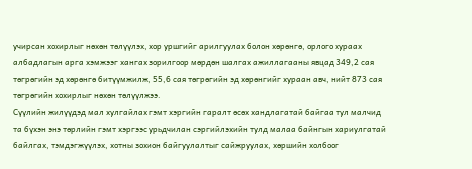учирсан хохирлыг нөхөн төлүүлэх, хор уршгийг арилгуулах болон хөрөнгө, орлого хураах албадлагын арга хэмжээг хангах зорилгоор мөрдөн шалгах ажиллагааны явцад 349,2 сая төгрөгийн эд хөрөнгө битүүмжилж, 55,6 сая төгрөгийн эд хөрөнгийг хураан авч, нийт 873 сая төгрөгийн хохирлыг нөхөн төлүүлжээ.
Сүүлийн жилүүдэд мал хулгайлах гэмт хэргийн гаралт өсөх хандлагатай байгаа тул малчид та бүхэн энэ төрлийн гэмт хэргээс урьдчилан сэргийлэхийн тулд малаа байнгын хариулгатай байлгах, тэмдэгжүүлэх, хотны зохион байгуулалтыг сайжруулах, хөршийн холбоог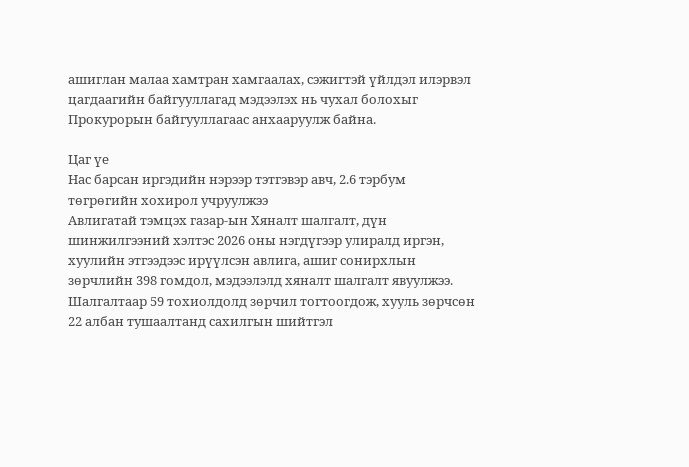ашиглан малаа хамтран хамгаалах, сэжигтэй үйлдэл илэрвэл цагдаагийн байгууллагад мэдээлэх нь чухал болохыг Прокурорын байгууллагаас анхааруулж байна.

Цаг үе
Нас барсан иргэдийн нэрээр тэтгэвэр авч, 2.6 тэрбум төгрөгийн хохирол учруулжээ
Авлигатай тэмцэх газар-ын Хяналт шалгалт, дүн шинжилгээний хэлтэс 2026 оны нэгдүгээр улиралд иргэн, хуулийн этгээдээс ирүүлсэн авлига, ашиг сонирхлын зөрчлийн 398 гомдол, мэдээлэлд хяналт шалгалт явуулжээ.
Шалгалтаар 59 тохиолдолд зөрчил тогтоогдож, хууль зөрчсөн 22 албан тушаалтанд сахилгын шийтгэл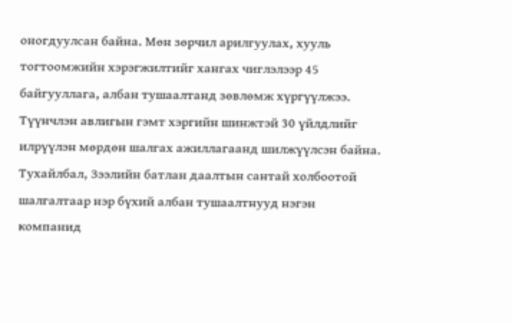оногдуулсан байна. Мөн зөрчил арилгуулах, хууль тогтоомжийн хэрэгжилтийг хангах чиглэлээр 45 байгууллага, албан тушаалтанд зөвлөмж хүргүүлжээ. Түүнчлэн авлигын гэмт хэргийн шинжтэй 30 үйлдлийг илрүүлэн мөрдөн шалгах ажиллагаанд шилжүүлсэн байна.
Тухайлбал, Зээлийн батлан даалтын сантай холбоотой шалгалтаар нэр бүхий албан тушаалтнууд нэгэн компанид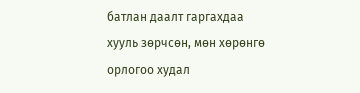батлан даалт гаргахдаа хууль зөрчсөн, мөн хөрөнгө орлогоо худал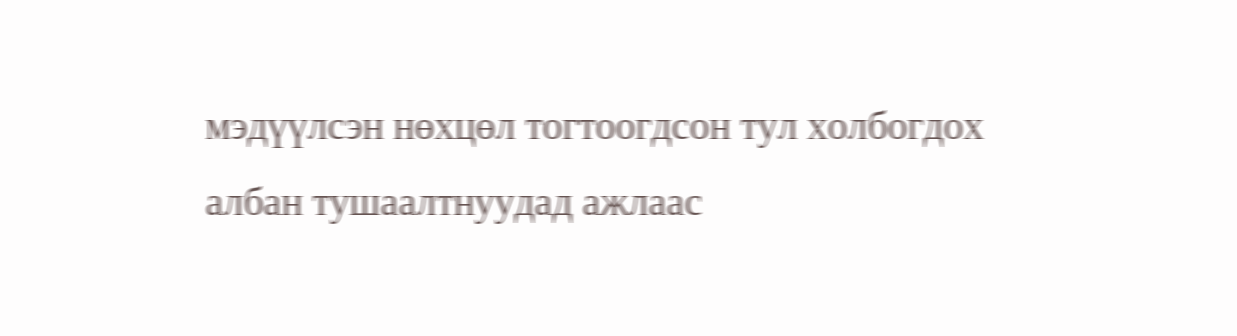мэдүүлсэн нөхцөл тогтоогдсон тул холбогдох албан тушаалтнуудад ажлаас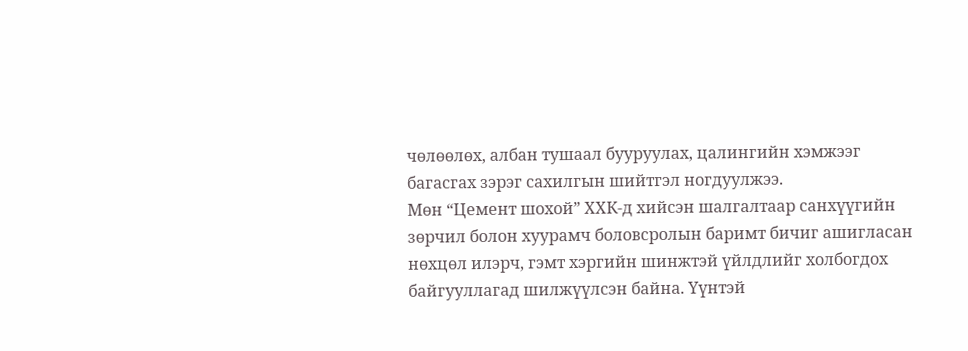чөлөөлөх, албан тушаал бууруулах, цалингийн хэмжээг багасгах зэрэг сахилгын шийтгэл ногдуулжээ.
Мөн “Цемент шохой” ХХК-д хийсэн шалгалтаар санхүүгийн зөрчил болон хуурамч боловсролын баримт бичиг ашигласан нөхцөл илэрч, гэмт хэргийн шинжтэй үйлдлийг холбогдох байгууллагад шилжүүлсэн байна. Үүнтэй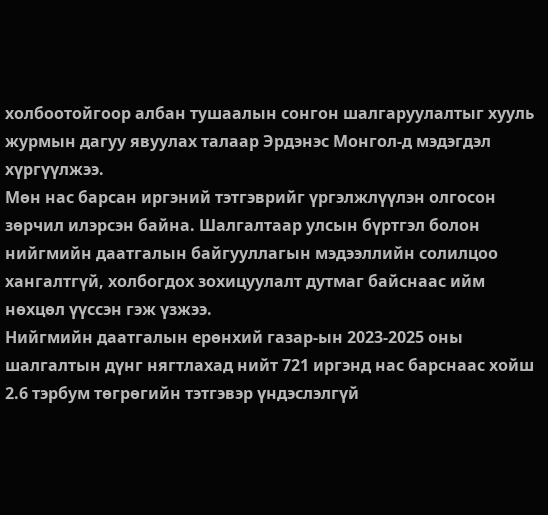холбоотойгоор албан тушаалын сонгон шалгаруулалтыг хууль журмын дагуу явуулах талаар Эрдэнэс Монгол-д мэдэгдэл хүргүүлжээ.
Мөн нас барсан иргэний тэтгэврийг үргэлжлүүлэн олгосон зөрчил илэрсэн байна. Шалгалтаар улсын бүртгэл болон нийгмийн даатгалын байгууллагын мэдээллийн солилцоо хангалтгүй, холбогдох зохицуулалт дутмаг байснаас ийм нөхцөл үүссэн гэж үзжээ.
Нийгмийн даатгалын ерөнхий газар-ын 2023-2025 оны шалгалтын дүнг нягтлахад нийт 721 иргэнд нас барснаас хойш 2.6 тэрбум төгрөгийн тэтгэвэр үндэслэлгүй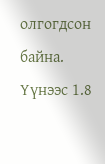олгогдсон байна. Үүнээс 1.8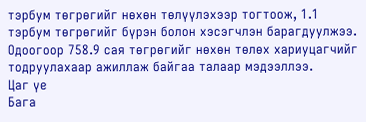тэрбум төгрөгийг нөхөн төлүүлэхээр тогтоож, 1.1 тэрбум төгрөгийг бүрэн болон хэсэгчлэн барагдуулжээ. Одоогоор 758.9 сая төгрөгийг нөхөн төлөх хариуцагчийг тодруулахаар ажиллаж байгаа талаар мэдээллээ.
Цаг үе
Бага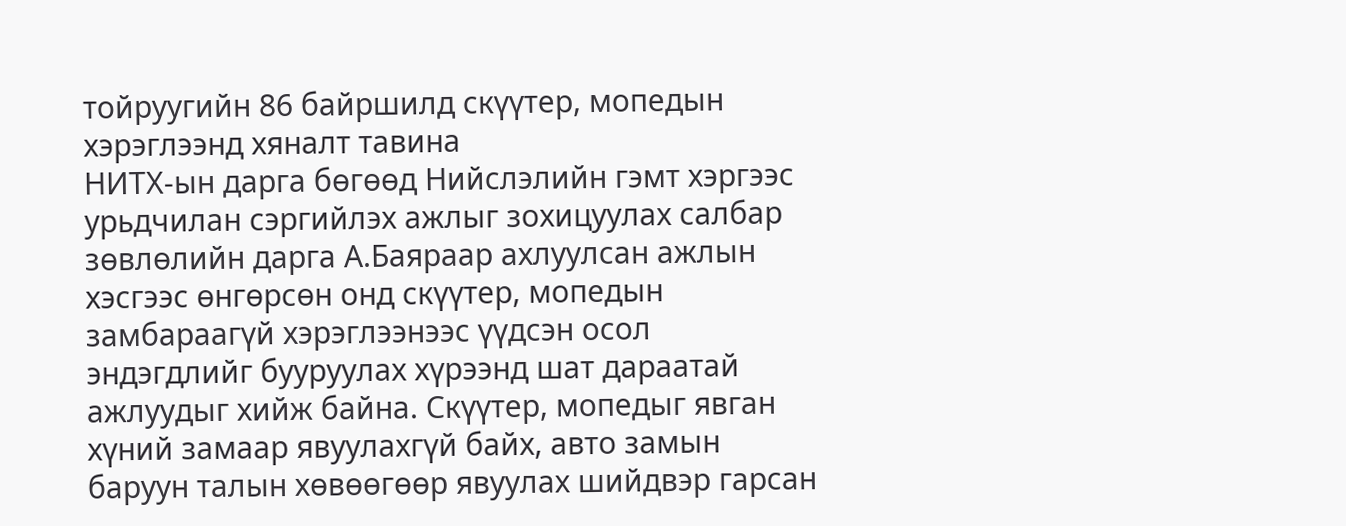тойруугийн 86 байршилд скүүтер, мопедын хэрэглээнд хяналт тавина
НИТХ-ын дарга бөгөөд Нийслэлийн гэмт хэргээс урьдчилан сэргийлэх ажлыг зохицуулах салбар зөвлөлийн дарга А.Баяраар ахлуулсан ажлын хэсгээс өнгөрсөн онд скүүтер, мопедын замбараагүй хэрэглээнээс үүдсэн осол эндэгдлийг бууруулах хүрээнд шат дараатай ажлуудыг хийж байна. Скүүтер, мопедыг явган хүний замаар явуулахгүй байх, авто замын баруун талын хөвөөгөөр явуулах шийдвэр гарсан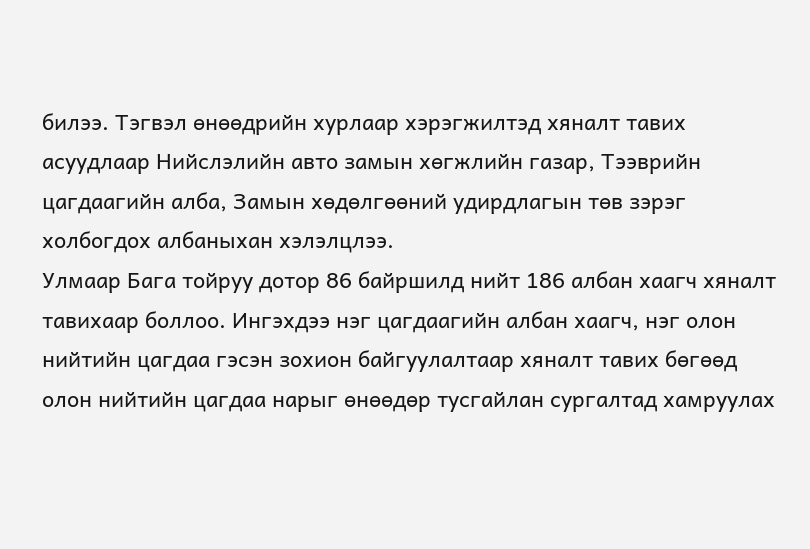билээ. Тэгвэл өнөөдрийн хурлаар хэрэгжилтэд хяналт тавих асуудлаар Нийслэлийн авто замын хөгжлийн газар, Тээврийн цагдаагийн алба, Замын хөдөлгөөний удирдлагын төв зэрэг холбогдох албаныхан хэлэлцлээ.
Улмаар Бага тойруу дотор 86 байршилд нийт 186 албан хаагч хяналт тавихаар боллоо. Ингэхдээ нэг цагдаагийн албан хаагч, нэг олон нийтийн цагдаа гэсэн зохион байгуулалтаар хяналт тавих бөгөөд олон нийтийн цагдаа нарыг өнөөдөр тусгайлан сургалтад хамруулах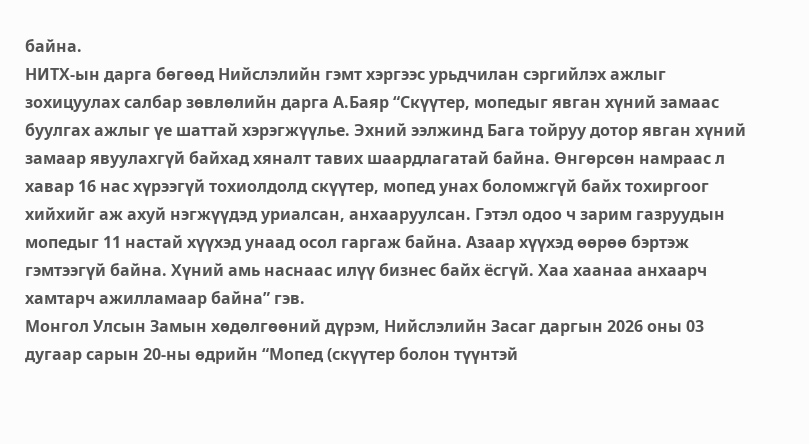байна.
НИТХ-ын дарга бөгөөд Нийслэлийн гэмт хэргээс урьдчилан сэргийлэх ажлыг зохицуулах салбар зөвлөлийн дарга А.Баяр “Скүүтер, мопедыг явган хүний замаас буулгах ажлыг үе шаттай хэрэгжүүлье. Эхний ээлжинд Бага тойруу дотор явган хүний замаар явуулахгүй байхад хяналт тавих шаардлагатай байна. Өнгөрсөн намраас л хавар 16 нас хүрээгүй тохиолдолд скүүтер, мопед унах боломжгүй байх тохиргоог хийхийг аж ахуй нэгжүүдэд уриалсан, анхааруулсан. Гэтэл одоо ч зарим газруудын мопедыг 11 настай хүүхэд унаад осол гаргаж байна. Азаар хүүхэд өөрөө бэртэж гэмтээгүй байна. Хүний амь наснаас илүү бизнес байх ёсгүй. Хаа хаанаа анхаарч хамтарч ажилламаар байна” гэв.
Монгол Улсын Замын хөдөлгөөний дүрэм, Нийслэлийн Засаг даргын 2026 оны 03 дугаар сарын 20-ны өдрийн “Мопед (скүүтер болон түүнтэй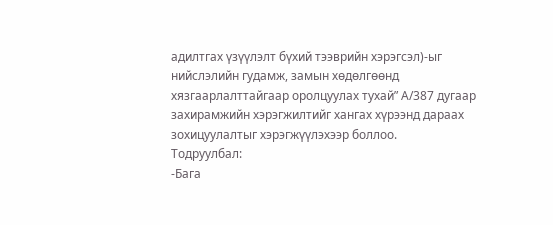адилтгах үзүүлэлт бүхий тээврийн хэрэгсэл)-ыг нийслэлийн гудамж, замын хөдөлгөөнд хязгаарлалттайгаар оролцуулах тухай” А/387 дугаар захирамжийн хэрэгжилтийг хангах хүрээнд дараах зохицуулалтыг хэрэгжүүлэхээр боллоо.
Тодруулбал:
-Бага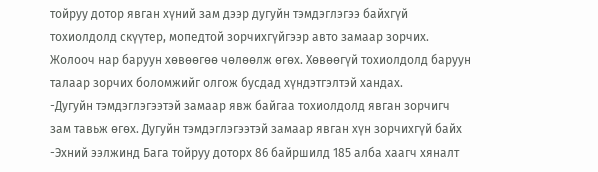тойруу дотор явган хүний зам дээр дугуйн тэмдэглэгээ байхгүй тохиолдолд скүүтер, мопедтой зорчихгүйгээр авто замаар зорчих. Жолооч нар баруун хөвөөгөө чөлөөлж өгөх. Хөвөөгүй тохиолдолд баруун талаар зорчих боломжийг олгож бусдад хүндэтгэлтэй хандах.
-Дугуйн тэмдэглэгээтэй замаар явж байгаа тохиолдолд явган зорчигч зам тавьж өгөх. Дугуйн тэмдэглэгээтэй замаар явган хүн зорчихгүй байх
-Эхний ээлжинд Бага тойруу доторх 86 байршилд 185 алба хаагч хяналт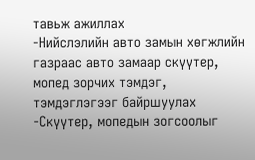тавьж ажиллах
-Нийслэлийн авто замын хөгжлийн газраас авто замаар скүүтер, мопед зорчих тэмдэг, тэмдэглэгээг байршуулах
-Скүүтер, мопедын зогсоолыг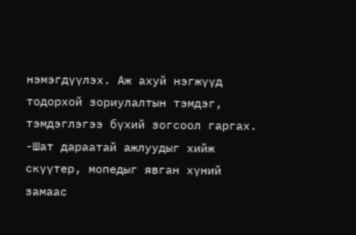нэмэгдүүлэх. Аж ахуй нэгжүүд тодорхой зориулалтын тэмдэг, тэмдэглэгээ бүхий зогсоол гаргах.
-Шат дараатай ажлуудыг хийж скүүтер, мопедыг явган хүний замаас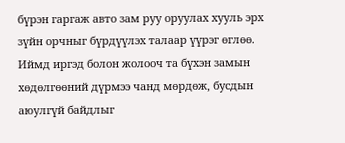бүрэн гаргаж авто зам руу оруулах хууль эрх зүйн орчныг бүрдүүлэх талаар үүрэг өглөө.
Иймд иргэд болон жолооч та бүхэн замын хөдөлгөөний дүрмээ чанд мөрдөж, бусдын аюулгүй байдлыг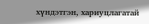хүндэтгэн, хариуцлагатай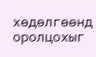хөдөлгөөнд оролцохыг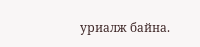уриалж байна.